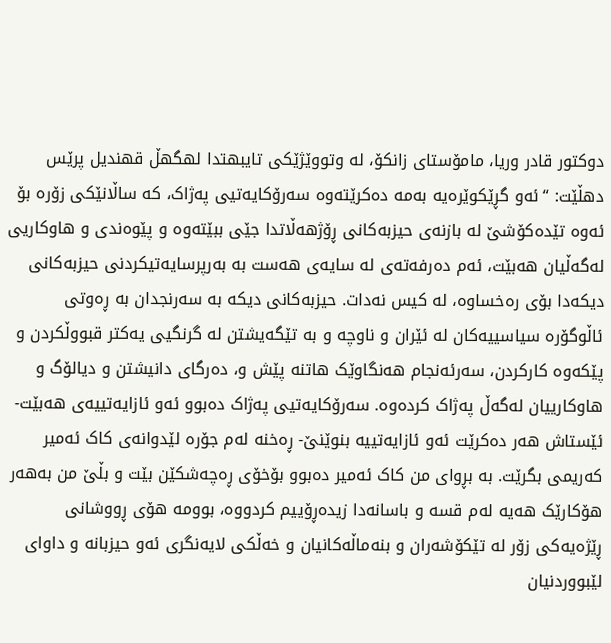دوکتور قادر وریا، مامۆستای زانکۆ، له وتووێژێکی تایبهتدا لهگهڵ قهندیل پرێس دهڵێت: “ئەو گڕێکوێرەیە بەمە دەکرێتەوە سەرۆکایەتیی پەژاک، کە ساڵانێکی زۆرە بۆ ئەوە تێدەکۆشێ لە بازنەی حیزبەکانی ڕۆژهەڵاتدا جێی ببێتەوە و پێوەندی و هاوکاریی لەگەڵیان هەبێت، ئەم دەرفەتەی لە سایەی هەست بە بەرپرسایەتیکردنی حیزبەکانی دیکەدا بۆی رەخساوە، لە کیس نەدات. حیزبەکانی دیکە بە سەرنجدان بە ڕەوتی ئاڵوگۆرە سیاسییەکان لە ئێران و ناوچە و بە تێگەیشتن لە گرنگیی یەکتر قبووڵکردن و پێکەوە کارکردن، سەرئەنجام هەنگاوێک هاتنە پێش و، دەرگای دانیشتن و دیالۆگ و هاوکارییان لەگەڵ پەژاک کردەوە. سەرۆکایەتیی پەژاک دەبوو ئەو ئازایەتییەی هەبێت- ئێستاش هەر دەکرێت ئەو ئازایەتییە بنوێنێ- ڕەخنە لەم جۆرە لێدوانەی کاک ئەمیر کەریمی بگرێت. بە بڕوای من کاک ئەمیر دەبوو بۆخۆی ڕەچەشکێن بێت و بڵێ من بەهەر هۆکارێک هەیە لەم قسە و باسانەدا زیدەڕۆییم کردووە، بوومە هۆی ڕووشانی ڕێژەیەکی زۆر لە تێکۆشەران و بنەماڵەکانیان و خەڵکی لایەنگری ئەو حیزبانە و داوای لێبووردنیان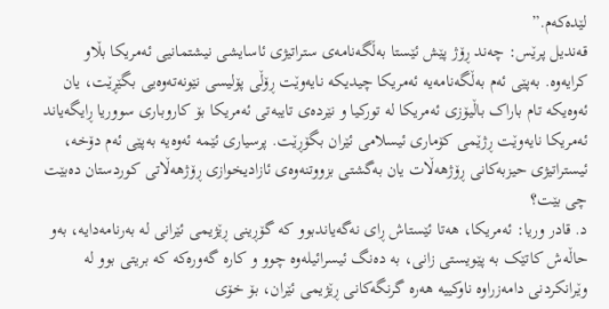لێدەکەم.”
قەندیل پرێس: چەند ڕۆژ پێش ئێستا بەڵگەنامەی ستراتیژی ئاسایشی نیشتمانیی ئەمریکا بڵاو کرایەوە. بەپێی ئەم بەڵگەنامەیە ئەمریکا چیدیکە نایەوێت ڕۆڵی پۆلیسی نێونەتەوەیی بگێڕێت، یان ئەوەیکە تام باراک باڵیۆزی ئەمریکا لە تورکیا و نێردەی تایبەتی ئەمریکا بۆ کاروباری سووریا ڕایگەیاند ئەمریکا نایەوێت ڕژێمی کۆماری ئیسلامی ئێران بگۆڕێت. پرسیاری ئێمە ئەوەیە بەپێی ئەم دۆخە، ئیستراتیژی حیزبەکانی ڕۆژهەڵات یان بەگشتی بزووتنەوەی ئازادیخوازی ڕۆژهەڵاتی کوردستان دەبێت چی بێت؟
د. قادر وریا: ئەمریکا، هەتا ئێستاش ڕای نەگەیاندبوو کە گۆڕینی ڕێژیمی ئێرانی لە بەرنامەدایە، بەو حاڵەش کاتێک بە پێویستی زانی، بە دەنگ ئیسرائیلەوە چوو و کارە گەورەکە کە بریتی بوو لە وێرانکردنی دامەزراوە ناوکییە هەرە گرنگەکانی ڕێژیمی ئێران، بۆ خۆی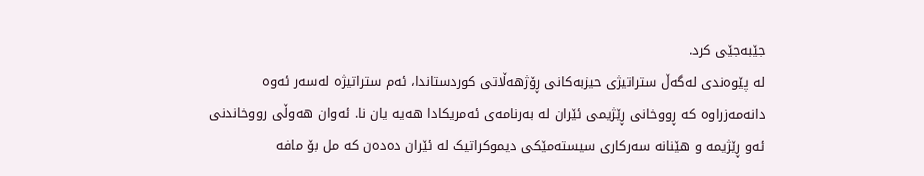جێبەجێی کرد.
لە پێوەندی لەگەڵ ستراتیژی حیزبەکانی ڕۆژهەڵاتی کوردستاندا، ئەم ستراتیژە لەسەر ئەوە دانەمەزراوە کە ڕووخانی ڕێژیمی ئێران لە بەرنامەی ئەمریکادا هەیە یان نا. ئەوان هەوڵی رووخاندنی ئەو ڕێژیمە و هێنانە سەرکاری سیستەمێکی دیموکراتیک لە ئێران دەدەن کە مل بۆ مافە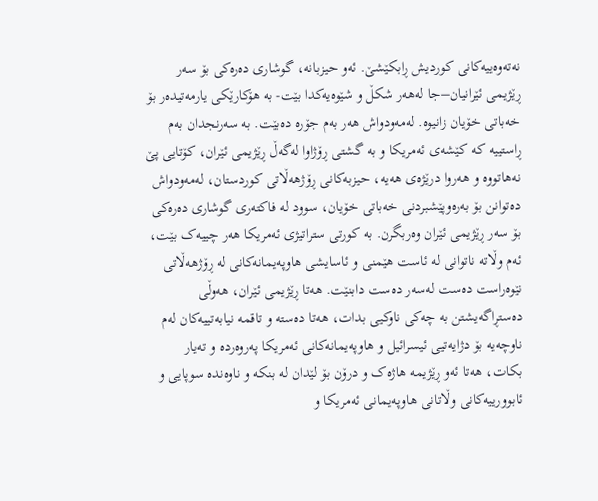نەتەوەییەکانی کوردیش ڕابکێشێ. ئەو حیزبانە، گوشاری دەرەکی بۆ سەر ڕێژیمی ئێرانیان–جا لەهەر شکڵ و شێوەیەکدا بێت- بە هۆکارێکی یارمەتیدەر بۆ خەباتی خۆیان زانیوە. لەمەودواش هەر بەم جۆرە دەبێت. بە سەرنجدان بەم ڕاستییە کە کێشەی ئەمریکا و بە گشتی ڕۆژاوا لەگەڵ ڕێژیمی ئێران، کۆتایی پێ نەهاتووە و هەروا درێژەی هەیە، حیزبەکانی ڕۆژهەڵاتی کوردستان، لەمەودواش دەتوانن بۆ بەرەوپێشبردنی خەباتی خۆیان، سوود لە فاکتەری گوشاری دەرەکی بۆ سەر ڕێژیمی ئێران وەربگرن. بە کورتی ستراتیژی ئەمریکا هەر چییەک بێت، ئەم وڵاتە ناتوانی لە ئاست هێمنی و ئاسایشی هاوپەیمانەکانی لە ڕۆژهەڵاتی نێوەراست دەست لەسەر دەست دابنێت. هەتا ڕێژیمی ئێران، هەوڵی دەستڕاگەیشتن بە چەکی ناوکیی بدات، هەتا دەستە و تاقمە نیابەتییەکان لەم ناوچەیە بۆ دژایەتیی ئیسرائیل و هاوپەیمانەکانی ئەمریکا پەروەردە و تەیار بکات، هەتا ئەو ڕێژیمە هاژەک و درۆن بۆ لێدان لە بنکە و ناوەندە سوپایی و ئابوورییەکانی وڵاتانی هاوپەیمانی ئەمریکا و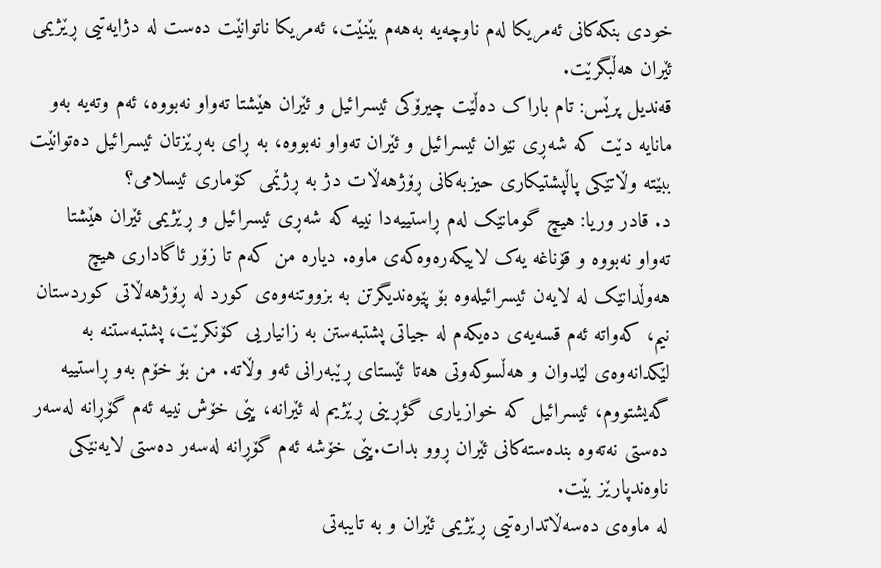خودی بنکەکانی ئەمریکا لەم ناوچەیە بەهەم بێنێت، ئەمریکا ناتوانێت دەست لە دژایەتیی ڕێژیمی ئێران هەڵبگرێت.
قەندیل پرێس: تام باراک دەڵێت چیرۆکی ئیسرائیل و ئێران هێشتا تەواو نەبووە، ئەم وتەیە بەو مانایە دێت کە شەڕی نێوان ئیسرائیل و ئێران تەواو نەبووە، بە ڕای بەڕێزتان ئیسرائیل دەتوانێت ببێتە وڵاتێکی پاڵپشتیکاری حیزبەکانی ڕۆژهەڵات دژ بە ڕژێمی کۆماری ئیسلامی؟
د. قادر وریا: هیچ گومانێک لەم ڕاستییەدا نییە کە شەڕی ئیسرائیل و ڕێژیمی ئێران هێشتا تەواو نەبووە و قۆناغە یەک لاییکەرەوەکەی ماوە. دیارە من کەم تا زۆر ئاگاداری هیچ هەوڵدانێک لە لایەن ئیسرائیلەوە بۆ پێوەندیگرتن بە بزووتنەوەی کورد لە ڕۆژهەڵاتی کوردستان نیم، کەواتە ئەم قسەیەی دەیکەم لە جیاتی پشتبەستن بە زانیاریی کۆنکرێت، پشتبەستنە بە لێکدانەوەی لێدوان و هەڵسوکەوتی هەتا ئێستای ڕێبەرانی ئەو وڵاتە. من بۆ خۆم بەو ڕاستییە گەیشتووم، ئیسرائیل کە خوازیاری گؤڕینی ڕێژیم لە ئێرانە، پێی خۆش نییە ئەم گۆڕانە لەسەر دەستی نەتەوە بندەستەکانی ئێران ڕوو بدات.پێی خۆشە ئەم گۆڕانە لەسەر دەستی لایەنێکی ناوەندپارێز بێت.
لە ماوەی دەسەڵاتدارەتیی ڕێژیمی ئێران و بە تایبەتی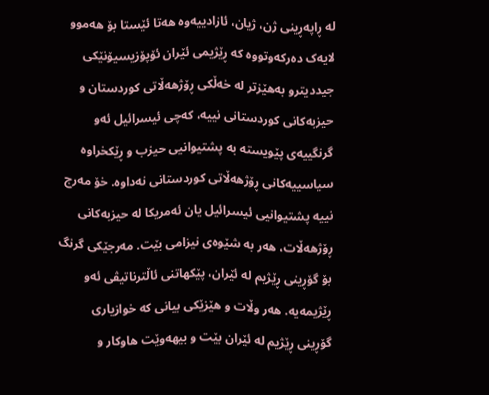لە ڕاپەڕینی ژن، ژیان، ئازادییەوە هەتا ئێستا بۆ هەموو لایەک دەرکەوتووە کە ڕێژیمی ئێران ئۆپۆزیسیۆنێکی جیددیترو بەهێزتر لە خەڵکی ڕۆژهەڵاتی کوردستان و حیزبەکانی کوردستانی نییە، کەچی ئیسرائیل ئەو گرنگییەی پێویستە بە پشتیوانیی حیزب و ڕێکخراوە سیاسییەکانی ڕۆژهەڵاتی کوردستانی نەداوە. خۆ مەرج نییە پشتیوانیی ئیسرائیل یان ئەمریکا لە حیزبەکانی ڕۆژهەڵات، هەر بە شێوەی نیزامی بێت. مەرجێکی گرنگ بۆ گۆڕینی ڕێژیم لە ئێران، پێکهاتنی ئاڵترناتیڤی ئەو ڕێژیمەیە. هەر وڵات و هێزێکی بیانی کە خوازیاری گۆڕینی ڕێژیم لە ئێران بێت و بیهەوێت هاوکار و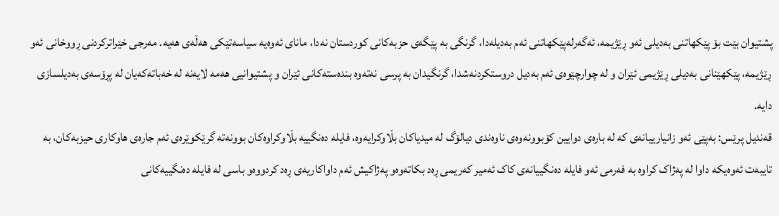پشتیوان بێت بۆ پێکهاتنی بەدیلی ئەو ڕێژیمە، ئەگەرلەپێکهاتنی ئەم بەدیلەدا، گرنگی بە پێگەی حزبەکانی کوردستان نەدا، مانای ئەوەیە سیاسەتێکی هەڵەی هەیە. مەرجی خێراترکردنی ڕووخانی ئەو ڕێژیمە، پێکهێنانی بەدیلی ڕێژیمی ئێران و لە چوارچێوەی ئەم بەدیل دروستکردنەشدا، گرنگیدان بە پرسی نەتەوە بندەستەکانی ئێران و پشتیوانیی هەمە لایەنە لە خەباتەکەیان لە پڕۆسەی بەدیلسازی دایە.
قەندیل پرێس: بەپێی ئەو زانیارییانەی کە لە بارەی دوایین کۆبوونەوەی ناوەندی دیالۆگ لە میدیاکان بڵاوکرایەوە، فایلە دەنگییە بڵاوکراوەکان بوونەتە گرێکوێرەی ئەم جارەی هاوکاری حیزبەکان، بە تایبەت ئەوەیکە داوا لە پەژاک کراوە بە فەرمی ئەو فایلە دەنگییانەی کاک ئەمیر کەریمی ڕەد بکاتەوەو پەژاکیش ئەم داواکاریەی ڕەد کردووەو باسی لە فایلە دەنگییەکانی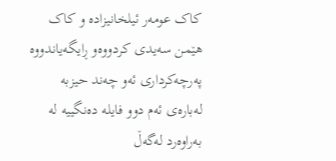کاک عومەر ئیلخانیزادە و کاک هێمن سەیدی کردووەو ڕایگەیاندووە پەرچەکرداری ئەو چەند حیزبە لەبارەی ئەم دوو فایلە دەنگییە لە بەراوەرد لەگەڵ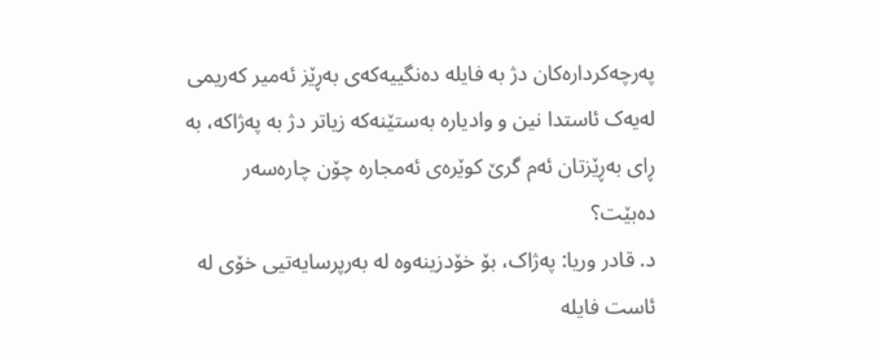پەرچەکردارەکان دژ بە فایلە دەنگییەکەی بەڕێز ئەمیر کەریمی لەیەک ئاستدا نین و وادیارە بەستێنەکە زیاتر دژ بە پەژاکە، بە ڕای بەڕێزتان ئەم گرێ کوێرەی ئەمجارە چۆن چارەسەر دەبێت؟
د. قادر وریا: پەژاک، بۆ خۆدزینەوە لە بەرپرسایەتیی خۆی لە ئاست فایلە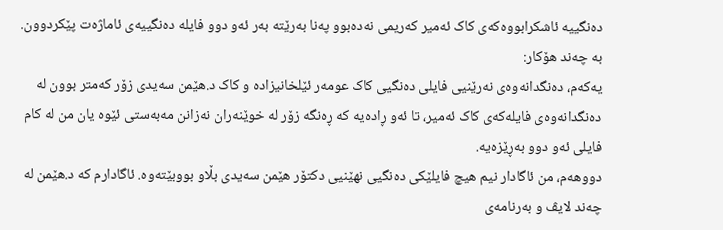دەنگییە ئاشکرابووەکەی کاک ئەمیر کەریمی نەدەبوو پەنا بەرێتە بەر ئەو دوو فایلە دەنگییەی ئاماژەت پێکردوون. بە چەند هۆکار:
یەکەم، دەنگدانەوەی نەرێنیی فایلی دەنگیی کاک عومەر ئێلخانیزادە و کاک د.هێمن سەیدی زۆر کەمتر بوون لە دەنگدانەوەی فایلەکەی کاک ئەمیر، تا ئەو ڕادەیە کە ڕەنگە زۆر لە خوێنەران نەزانن مەبەستی ئێوە یان من لە کام فایلی ئەو دوو بەڕێزەیە.
دووهەم، من ئاگادار نیم هیچ فایلێکی دەنگیی نهێنیی دکتۆر هێمن سەیدی بڵاو بووبێتەوە. ئاگادارم کە د.هێمن لە چەند لایڤ و بەرنامەی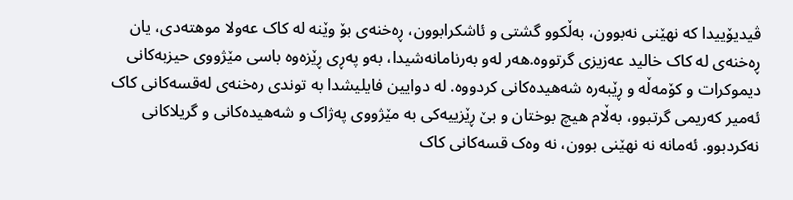ڤیدیۆییدا کە نهێنی نەبوون، بەڵکوو گشتی و ئاشکرابوون، ڕەخنەی بۆ وێنە لە کاک عەولا موهتەدی، یان ڕەخنەی لە کاک خالید عەزیزی گرتووە.هەر لەو بەرنامانەشیدا، بەو پەڕی ڕێزەوە باسی مێژووی حیزبەکانی دیموکرات و کۆمەڵە و ڕێبەرە شەهیدەکانی کردووە. لە دوایین فایلیشدا بە توندی رەخنەی لەقسەکانی کاک ئەمیر کەریمی گرتبوو، بەڵام هیچ بوختان و بێ ڕێزییەکی بە مێژووی پەژاک و شەهیدەکانی و گریلاکانی نەکردبوو. ئەمانە نە نهێنی بوون، نە وەک قسەکانی کاک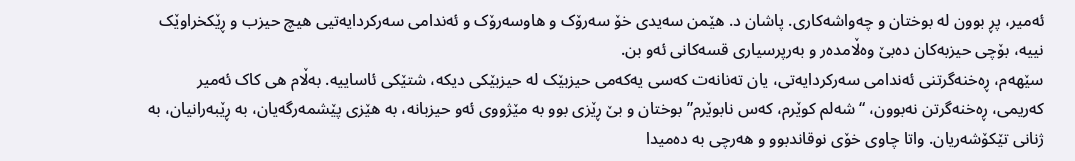ئەمیر، پڕ بوون لە بوختان و چەواشەکاری. پاشان د. هێمن سەیدی خۆ سەرۆک و هاوسەرۆک و ئەندامی سەرکردایەتیی هیچ حیزب و ڕێکخراوێک نییە، بۆچی حیزبەکان دەبێ وەڵامدەر و بەرپرسیاری قسەکانی ئەو بن.
سێهەم، ڕەخنەگرتنی ئەندامی سەرکردایەتی، یان تەنانەت کەسی یەکەمی حیزبێک لە حیزبێکی دیکە، شتێکی ئاساییە. بەڵام هی کاک ئەمیر کەریمی، ڕەخنەگرتن نەبوون، “شەلم کوێرم، کەس نابوێرم” بوختان و بێ ڕێزی بوو بە مێژووی ئەو حیزبانە، بە هێزی پێشمەرگەیان، بە ڕێبەرانیان، بە ژنانی تێکۆشەریان. واتا چاوی خۆی نوقاندبوو و هەرچی بە دەمیدا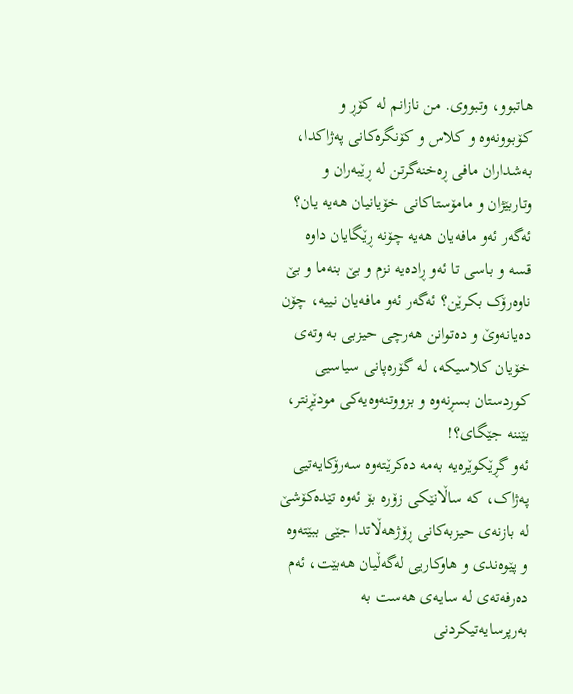هاتبوو، وتبووی. من نازانم لە کۆڕ و کۆبوونەوە و کلاس و کۆنگرەکانی پەژاکدا، بەشداران مافی ڕەخنەگرتن لە ڕێبەران و وتاربێژان و مامۆستاکانی خۆیانیان هەیە یان؟ ئەگەر ئەو مافەیان هەیە چۆنە ڕێگایان داوە قسە و باسی تا ئەو ڕادەیە نزم و بێ بنەما و بێ ناوەرۆک بکرێن؟ ئەگەر ئەو مافەیان نییە، چۆن دەیانەوێ و دەتوانن هەرچی حیزبی بە وتەی خۆیان کلاسیکە، لە گۆرەپانی سیاسیی کوردستان بسڕنەوە و بزووتنەوەیەکی مودێڕنتر، بێننە جێگای؟!
ئەو گڕێکوێرەیە بەمە دەکرێتەوە سەرۆکایەتیی پەژاک، کە ساڵانێکی زۆرە بۆ ئەوە تێدەکۆشێ لە بازنەی حیزبەکانی ڕۆژهەڵاتدا جێی ببێتەوە و پێوەندی و هاوکاریی لەگەڵیان هەبێت، ئەم دەرفەتەی لە سایەی هەست بە بەرپرسایەتیکردنی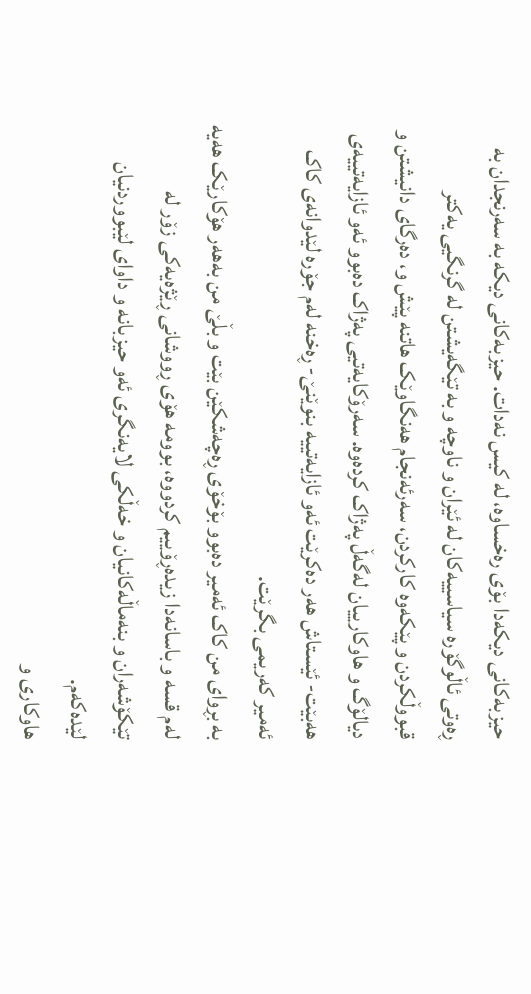حیزبەکانی دیکەدا بۆی رەخساوە، لە کیس نەدات. حیزبەکانی دیکە بە سەرنجدان بە ڕەوتی ئاڵوگۆرە سیاسییەکان لە ئێران و ناوچە و بە تێگەیشتن لە گرنگیی یەکتر قبووڵکردن و پێکەوە کارکردن، سەرئەنجام هەنگاوێک هاتنە پێش و، دەرگای دانیشتن و دیالۆگ و هاوکارییان لەگەڵ پەژاک کردەوە. سەرۆکایەتیی پەژاک دەبوو ئەو ئازایەتییەی هەبێت- ئێستاش هەر دەکرێت ئەو ئازایەتییە بنوێنێ- ڕەخنە لەم جۆرە لێدوانەی کاک ئەمیر کەریمی بگرێت.
بە بڕوای من کاک ئەمیر دەبوو بۆخۆی ڕەچەشکێن بێت و بڵێ من بەهەر هۆکارێک هەیە لەم قسە و باسانەدا زیدەڕۆییم کردووە، بوومە هۆی ڕووشانی ڕێژەیەکی زۆر لە تێکۆشەران و بنەماڵەکانیان و خەڵکی لایەنگری ئەو حیزبانە و داوای لێبووردنیان لێدەکەم.
هاوکاری و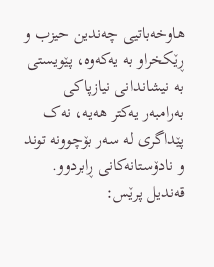هاوخەباتیی چەندین حیزب و ڕێکخراو بە یەکەوە، پێویستی بە نیشاندانی نیازپاکی بەرامبەر یەکتر هەیە، نەک پێداگری لە سەر بۆچوونە توند و نادۆستانەکانی ڕابردوو.
قەندیل پرێس: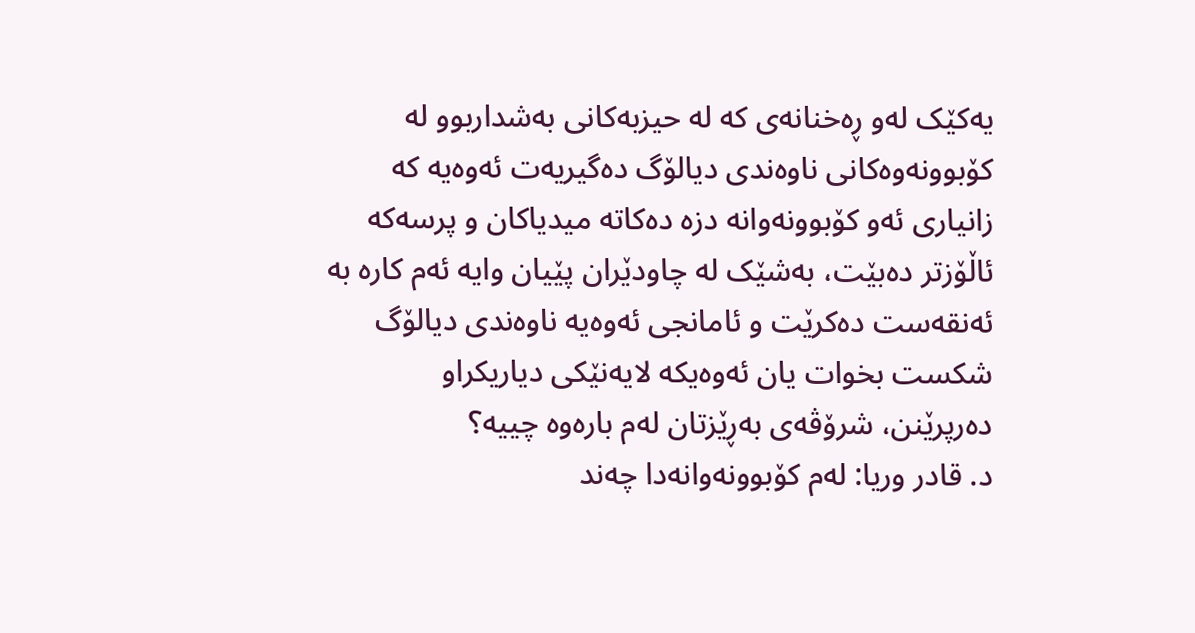یەکێک لەو ڕەخنانەی کە لە حیزبەکانی بەشداربوو لە کۆبوونەوەکانی ناوەندی دیالۆگ دەگیریەت ئەوەیە کە زانیاری ئەو کۆبوونەوانە دزە دەکاتە میدیاکان و پرسەکە ئاڵۆزتر دەبێت، بەشێک لە چاودێران پێیان وایە ئەم کارە بە ئەنقەست دەکرێت و ئامانجی ئەوەیە ناوەندی دیالۆگ شکست بخوات یان ئەوەیکە لایەنێکی دیاریکراو دەرپرێنن، شرۆڤەی بەڕێزتان لەم بارەوە چییە؟
د. قادر وریا: لەم کۆبوونەوانەدا چەند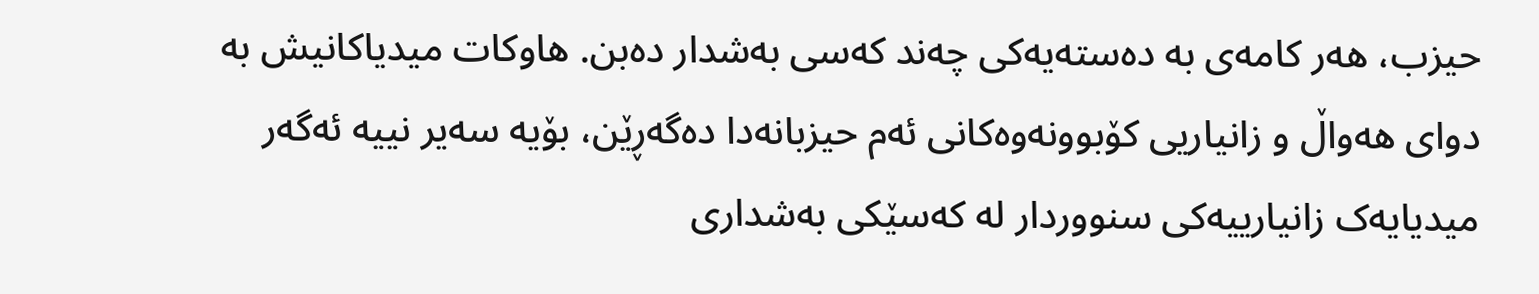حیزب، هەر کامەی بە دەستەیەکی چەند کەسی بەشدار دەبن. هاوکات میدیاکانیش بە دوای هەواڵ و زانیاریی کۆبوونەوەکانی ئەم حیزبانەدا دەگەڕێن، بۆیە سەیر نییە ئەگەر میدیایەک زانیارییەکی سنووردار لە کەسێکی بەشداری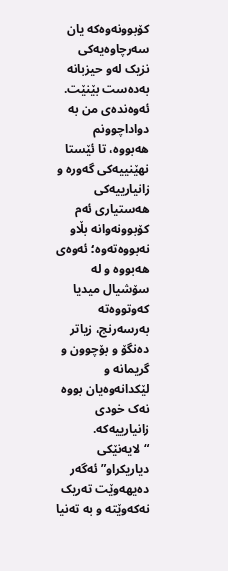کۆبوونەوەکە یان سەرچاوەیەکی نزیک لەو حیزبانە بەدەست بێنێت.
ئەوەندەی من بە دواداچوونم هەبووە، تا ئێستا نهێنییەکی گەورە و زانیارییەکی هەستیاری ئەم کۆبوونەوانە بڵاو نەبووەتەوە؛ ئەوەی هەبووە و لە سۆشیال میدیا کەوتووەتە بەرسەرنج، زیاتر دەنگۆ و بۆچوون و گریمانە و لێکدانەوەیان بووە نەک خودی زانیارییەکە. “لایەنێکی دیاریکراو” ئەگەر دەیهەوێت تەریک نەکەوێتە و بە تەنیا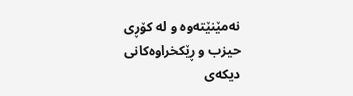نەمێنێتەوە و لە کۆڕی حیزب و ڕێکخراوەکانی دیکەی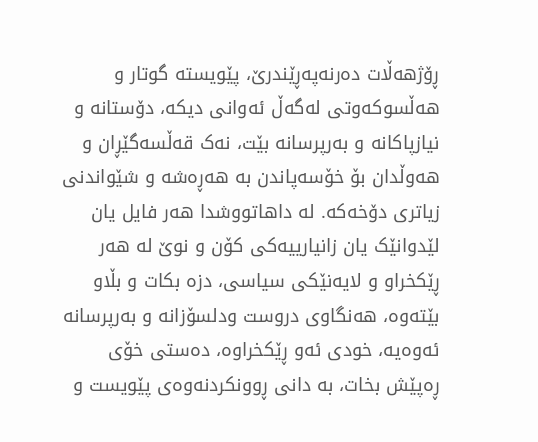ڕۆژهەڵات دەرنەپەڕێندرێ، پێویستە گوتار و هەڵسوکەوتی لەگەڵ ئەوانی دیکە، دۆستانە و نیازپاکانە و بەرپرسانە بێت، نەک قەڵسەگێڕان و هەوڵدان بۆ خۆسەپاندن بە هەڕەشە و شێواندنی زیاتری دۆخەکە. لە داهاتووشدا هەر فایل یان لێدوانێک یان زانیارییەکی کۆن و نوێ لە هەر ڕێکخراو و لایەنێکی سیاسی، دزە بکات و بڵاو بێتەوە، هەنگاوی دروست ودلسۆزانە و بەرپرسانە ئەوەیە، خودی ئەو ڕێکخراوە، دەستی خۆی ڕەپێش بخات، بە دانی ڕوونکردنەوەی پێویست و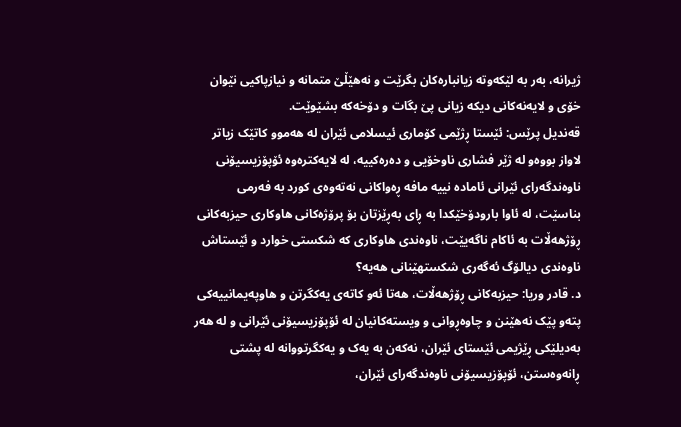ژیرانە، بەر بە لێکەوتە زیانبارەکان بگرێت و نەهێڵێ متمانە و نیازپاکیی نێوان خۆی و لایەنەکانی دیکە زیانی پێ بگات و دۆخەکە بشێوێت.
قەندیل پرێس: ئێستا ڕژێمی کۆماری ئیسلامی ئێران لە هەموو کاتێک زیاتر لاواز بووەو لە ژێر فشاری ناوخۆیی و دەرەکییە، لە لایەکترەوە ئۆپۆزیسیۆنی ناوەندگەرای ئێرانی ئامادە نییە مافە ڕەواکانی نەتەوەی کورد بە فەرمی بناسێت، لە ئاوا بارودۆخێکدا بە ڕای بەڕێزتان بۆ پرۆژەکانی هاوکاری حیزبەکانی ڕۆژهەڵات بە ئاکام ناگەیێت، ناوەندی هاوکاری کە شکستی خوارد و ئێستاش ناوەندی دیالۆگ ئەگەری شکستهێنانی هەیە؟
د. قادر وریا: حیزبەکانی ڕۆژهەڵات، هەتا ئەو کاتەی یەکگرتن و هاوپەیمانییەکی پتەو پێک نەهێنن و چاوەڕوانی و ویستەکانیان لە ئۆپۆزیسیۆنی ئێرانی و لە هەر بەدیلێکی ڕێژیمی ئێستای ئێران، نەکەن بە یەک و یەکگرتووانە لە پشتی ڕانەوەستن، ئۆپۆزیسیۆنی ناوەندگەرای ئێران،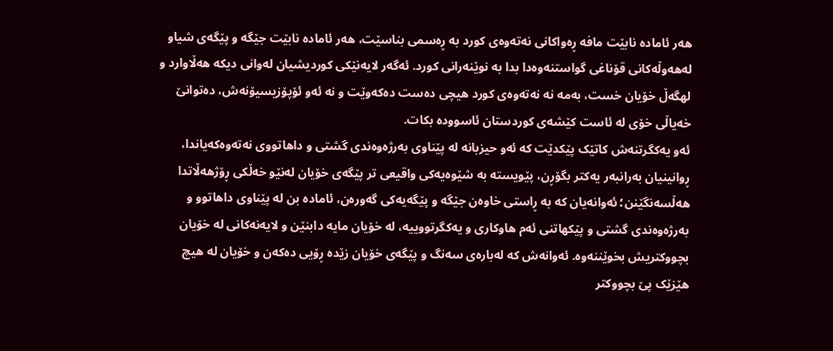هەر ئامادە نابێت مافە ڕەواکانی نەتەوەی کورد بە ڕەسمی بناسێت، هەر ئامادە نابێت جێگە و پێگەی شیاو لەهەوڵەکانی قۆناغی گواستنەوەدا بدا بە نوێنەرانی کورد. ئەگەر لایەنێکی کوردیشیان لەوانی دیکە هەڵاوارد و لهگەڵ خۆیان خست، بەمە نە نەتەوەی کورد هیچی دەست دەکەوێت و نە ئەو ئۆپۆزیسیۆنەش، دەتوانێ خەیاڵی خۆی لە ئاست کێشەی کوردستان ئاسوودە بکات.
ئەو یەکگرتنەش کاتێک پێکدێت کە ئەو حیزبانە لە پێناوی بەرژەوەندی گشتی و داهاتووی نەتەوەکەیاندا، ڕوانینیان بەرانبەر یەکتر بگۆڕن، پێویستە بە شێوەیەکی واقیعی تر پێگەی خۆیان لەنێو خەڵکی ڕۆژهەڵاتدا هەڵسەنگێنن؛ ئەوانەیان کە بە ڕاستی خاوەن جێگە و پێگەیەکی گەورەن، ئامادە بن لە پێناوی داهاتوو و بەرژەوەندی گشتی و پێکهاتنی ئەم هاوکاری و یەکگرتووییە، لە خۆیان مایە دابنێن و لایەنەکانی لە خۆیان بچووکتریش بخوێننەوە. ئەوانەش کە لەبارەی سەنگ و پێگەی خۆیان زێدە ڕۆیی دەکەن و خۆیان لە هیچ هێزێک پێ بچووکتر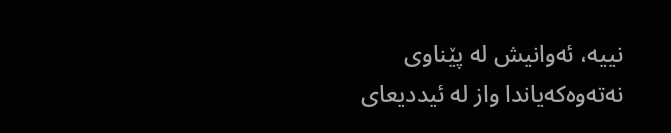نییە، ئەوانیش لە پێناوی نەتەوەکەیاندا واز لە ئیددیعای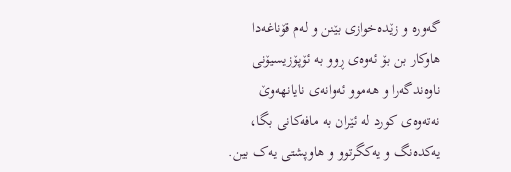گەورە و زێدەخوازی بێنن و لەم قۆناغەدا هاوکار بن بۆ ئەوەی ڕوو بە ئۆپۆزیسیۆنی ناوەندگەرا و هەموو ئەوانەی نایانهەوێ نەتەوەی کورد لە ئێران بە مافەکانی بگا، یەکدەنگ و یەکگرتوو و هاوپشتی یەک بین.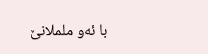با ئەو ململانێ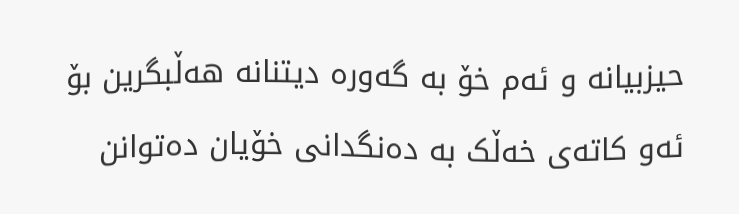حیزبیانە و ئەم خۆ بە گەورە دیتنانە هەڵبگرین بۆ ئەو کاتەی خەڵک بە دەنگدانی خۆیان دەتوانن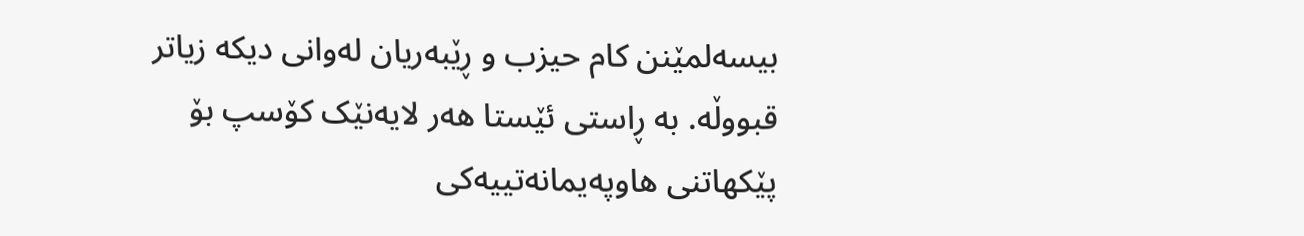بیسەلمێنن کام حیزب و ڕێبەریان لەوانی دیکە زیاتر قبووڵە. بە ڕاستی ئێستا هەر لایەنێک کۆسپ بۆ پێکهاتنی هاوپەیمانەتییەکی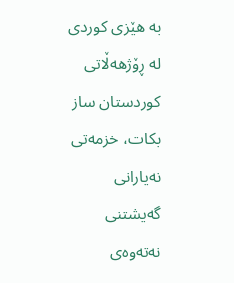بە هێزی کوردی لە ڕۆژهەڵاتی کوردستان ساز بکات، خزمەتی نەیارانی گەیشتنی نەتەوەی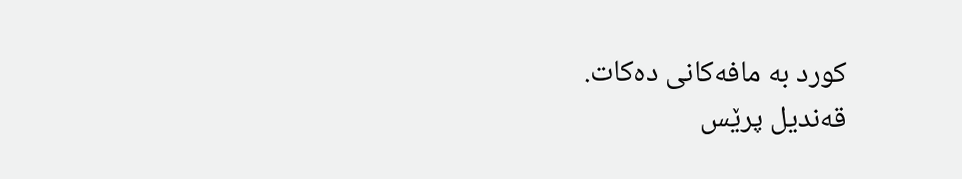کورد بە مافەکانی دەکات.
قەندیل پرێس